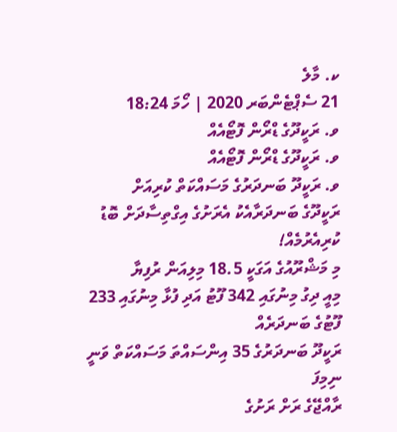ކ. މާލެ
21 ސެޕްޓެންބަރ 2020 | ހޯމަ 18:24
ވ. ރަކީދޫގެ ޑްރޯން ފޮޓޯއެއް
ވ. ރަކީދޫގެ ޑްރޯން ފޮޓޯއެއް
ވ. ރަކީދޫ ބަނދަރުގެ މަސައްކަތް ކުރިއަށް
ރަކީދޫގެ ބަނދަރާއެކު އެރަށުގެ އިގްތިސާދަށް ބޮޑު ކުރިއެރުމެއް!
މި މަޝްރޫއުގެ އަގަކީ 18.5 މިލިއަން ރުފިޔާ
މިއީ ދިގު މިނުގައި 342 ފޫޓު އަދި ފުޅާ މިނުގައި 233 ފޫޓުގެ ބަނދަރެއް
ރަކީދޫ ބަނދަރުގެ 35 އިންސައްތަ މަސައްކަތް ވަނީ ނިމިފަ
ރާއްޖޭގެ ރަށް ރަށުގެ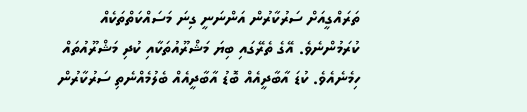ތަރައްގީއަށް ސަރުކާރުން އަންނަނީ ގިނަ މަސައްކަތްތަކެއް ކުރަމުންނެވެ. އޭގެ ތެރޭގައި ބިޔަ މަޝްރޫއުތަކާއި ކުދި މަޝްރޫއުތައް ހިމެނެއެވެ. ކުޑަ އާބާދީއެއް ބޮޑު އާބާދީއެއް ބެލުމެއްނެތި ސަރުކާރުން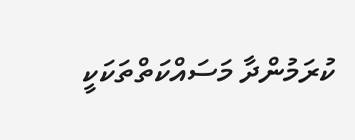ކުރަމުންދާ މަސައްކަތްތަކަކީ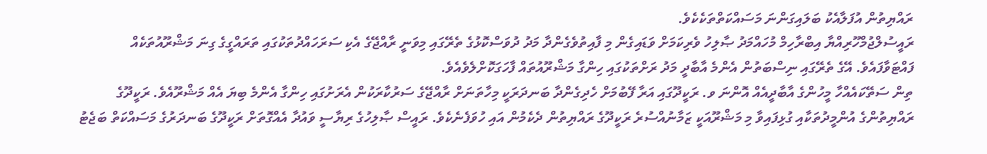ރައްޔިތުން އުފަލާއެކު ބަލައިގަންނަ މަސައްކަތްތަކެކެވެ.
ރައީސުލްޖުމްހޫރިއްޔާ އިބްރާހިމް މުހައްމަދު ޞާލިހު ވެރިކަމަށް ވަޑައިގެން މި ފާއިތުވެގެންދާ މަދު ދުވަސްކޮޅުގެ ތެރޭގައި މިވަނީ ރާއްޖޭގެ އެކި ސަރަހައްދުތަކުގައި ތަރައްގީގެ ގިނަ މަޝްރޫއުތަކެއް ފައްޓަވާފައެވެ. އޭގެ ތެރޭގައި ނިސްބަތުން އެންމެ އާބާދީ މަދު ރަށްތަކުގައި ހިންގާ މަޝްރޫއުތައް ފާހަގަކޮށްލެވެއެވެ.
ތިން ސަތޭކައެއްހާ މީހުންގެ އާބާދީއެއް އޮންނަ ވ. ރަކީދޫގައި އަރާ ފޭބުމަށް ހެދިގެންދާ ބަނދަރަކީ މިހާތަނަށް ރާއްޖޭގެ ސަރުކާރަކުން އެރަށުގައި ހިންގާ އެންމެ ބިޔަ އެއް މަޝްރޫއެވެ. ރަކީދޫގެ ރައްޔިތުންގެ އުންމީދުތަކާއި ގުޅިފައިވާ މި މަޝްރޫއަކީ ޒަމާނުއްސުރެ ރަކީދޫގެ ރައްޔިތުން ދެކެމުން އައި ހުވަފެނެކެވެ. ރައީސް ޞާލިހުގެ ރިޔާސީ ވައުދާ އެއްގޮތަށް ރަކީދޫގެ ބަނދަރުގެ މަސައްކަތް ބަޖެޓު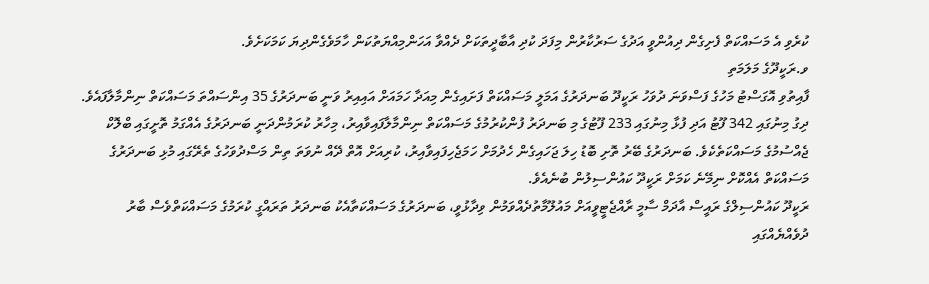ކުރެވި އެ މަސައްކަތް ފެށިގެން ދިއުންވީ އަދުގެ ސަރުކާރުން މިފަދަ ކުދި އާބާދީތަކަށް ދެއްވާ އަހަންމިއްޔަތުކަން ހާމަވެގެންދިޔަ ކަމަކަށެވެ.
ވ.ރަކީދޫގެ މަލަމަތި
ފާއިތުވި އޮގަސްޓު މަހުގެ ފަސްވަނަ ދުވަހު ރަކީދޫ ބަނދަރުގެ އަމަލީ މަސައްކަތް ފަށައިގެން މިއަދާ ހަމައަށް އައިއިރު ވަނީ ބަނދަރުގެ 35 އިންސައްތަ މަސައްކަތް ނިންމާލާފައެވެ. ދިގު މިނުގައި 342 ފޫޓު އަދި ފުޅާ މިނުގައި 233 ފޫޓުގެ މި ބަނދަރު ފުންކުރުމުގެ މަސައްކަތް ނިންމާލާފައިވާއިރު، މިހާރު ކުރަމުންދަނީ ބަނދަރުގެ އެއްގަމު ތޮށީގައި ބްލޮކް ޖެއްސުމުގެ މަސައްކަތެކެވެ. ބަނދަރުގެ ބޭރު ތޮށި ބޮޑު ހިލަ ޖަހައިގެން ހެދުމަށް ހަމަޖެހިފައިވާއިރު، ކުރިއަށް އޮތް ދޭއް ނުވަތަ ތިން މަސްދުވަހުގެ ތެރޭގައި މުޅި ބަނދަރުގެ މަސައްކަތް އެއްކޮށް ނިމޭނެ ކަމަށް ރަކީދޫ ކައުންސިލުން ބުނެއެވެ.
ރަކީދޫ ކައުންސިލްގެ ރައީސް އާދަމް ސާމީ ރާއްޖެޓީވީއަށް މައުލޫމާތުދެއްވަމުން ވިދާޅުވީ، ބަނދަރުގެ މަސައްކަތާއެކު ބަނދަރު ތަރައްގީ ކުރަމުގެ މަސައްކަތްވެސް ބާރު ދުވެއްޔެއްގައި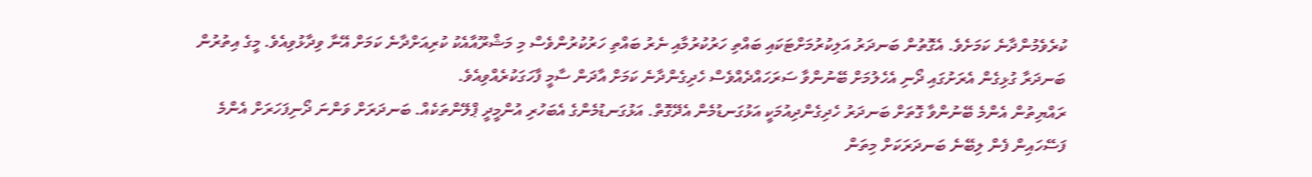ކުރެވެމުންދާނެ ކަމަށެވެ. އެގޮތުން ބަނދަރު އަލިކުރުމަށްޓަކައި ބައްތި ހަރުކުރުމާއި ނެރު ބައްތި ހަރުކުރުންވެސް މި މަޝްރޫއާއެކު ކުރިއަށްދާނެ ކަމަށް އޭނާ ވިދާޅުވިއެވެ. މީގެ އިތުރުން ބަނދަރާ ގުޅިގެން އެރަށުގައި ދޯނި އެހެލުމަށް ބޭނުންވާ ސަރަހައްދެއްވެސް ހެދިގެންދާނެ ކަމަށް އާދަން ސާމީ ފާހަގަކުރެއްވިއެވެ.
ރައްޔިތުން އެންމެ ބޭނުންވާ ގޮތަށް ބަނދަރު ހެދިގެންދިއުމަކީ އަޅުގަނޑުމެން އެދޭގޮތް. އަޅުގަނޑުމެންގެ އެބަހުރި އުންމީދީ ޕްލޭންތަކެއް. ބަނދަރަށް ވަންނަ ދޯނިފަހަރަށް އެންމެ ފަސޭހައިން ފެން ލިބޭނެ ބަނދަރަކަށް މިތަން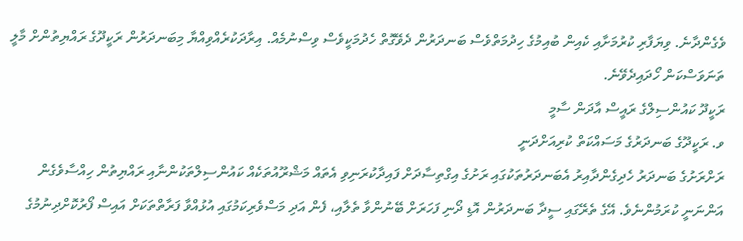ވެގެންދާނެ. ވިޔަފާރި ކުރުމަށާއި ކެއިން ބުއިމުގެ ހިދުމަތްވެސް ބަނދަރުން ދެވޭގޮތް ހެދުމަކީވެސް ވިސްނުމެއް. އިރާދަކުރެއްވިއްޔާ މިބަނދަރުން ރަކީދޫގެ ރައްޔިތުންށް މާލީ ތަނަވަސްކަން ހޯދައިދެވޭނެ.
ރަކީދޫ ކައުންސިލްގެ ރައީސް އާދަން ސާމީ
ވ. ރަކީދޫގެ ބަނދަރުގެ މަސައްކަތް ކުރިއަށްދަނީ
ރަށްރަށުގެ ބަނދަރު ހެދިގެންދާއިރު އެބަނދަރުތަކުގައި ރަށުގެ އިގްތިސާދަށް ފައިދާކުރަނިވި އެތައް މަޝްރޫއުތަކެއް ކައުންސިލްތަކުންނާއި ރައްޔިތުން ހިއްސާވެގެން އަންނަނީ ކުރަމުންނެވެ. އޭގެ ތެރޭގައި ސީދާ ބަނދަރުން އޮޑި ދޯނި ފަހަރަށް ބޭނުންވާ ތެލާއި، ފެން އަދި މަސްވެރިކަމުގައި އުޅުއްވާ ފަރާތްތަކަށް އައިސް ފޯރުކޮށްދިނުމުގެ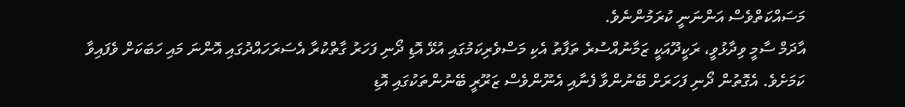މަސައްކަތްވެސް އަންނަނީ ކުރަމުންނެވެ.
އާދަމް ސާމީ ވިދާޅުވީ، ރަކީދޫއަކީ ޒަމާނުއްސުރެ ތަފާތު އެކި މަސްވެރިކަމުގައި އުޅޭ އޮޑި ދޯނި ފަހަރު ގާތްކުރާ އެސަރަހައްދުގައި އޮންނަ މައި ހަބަކަށް ވެފައިވާ ކަމަށެވެ. އެގޮތުން ދޯނި ފަހަރަށް ބޭނުންވާ ފެނާއި އެނޫންވެސް ޒަރޫރީ ބޭނުންތަކުގައި އޮޑި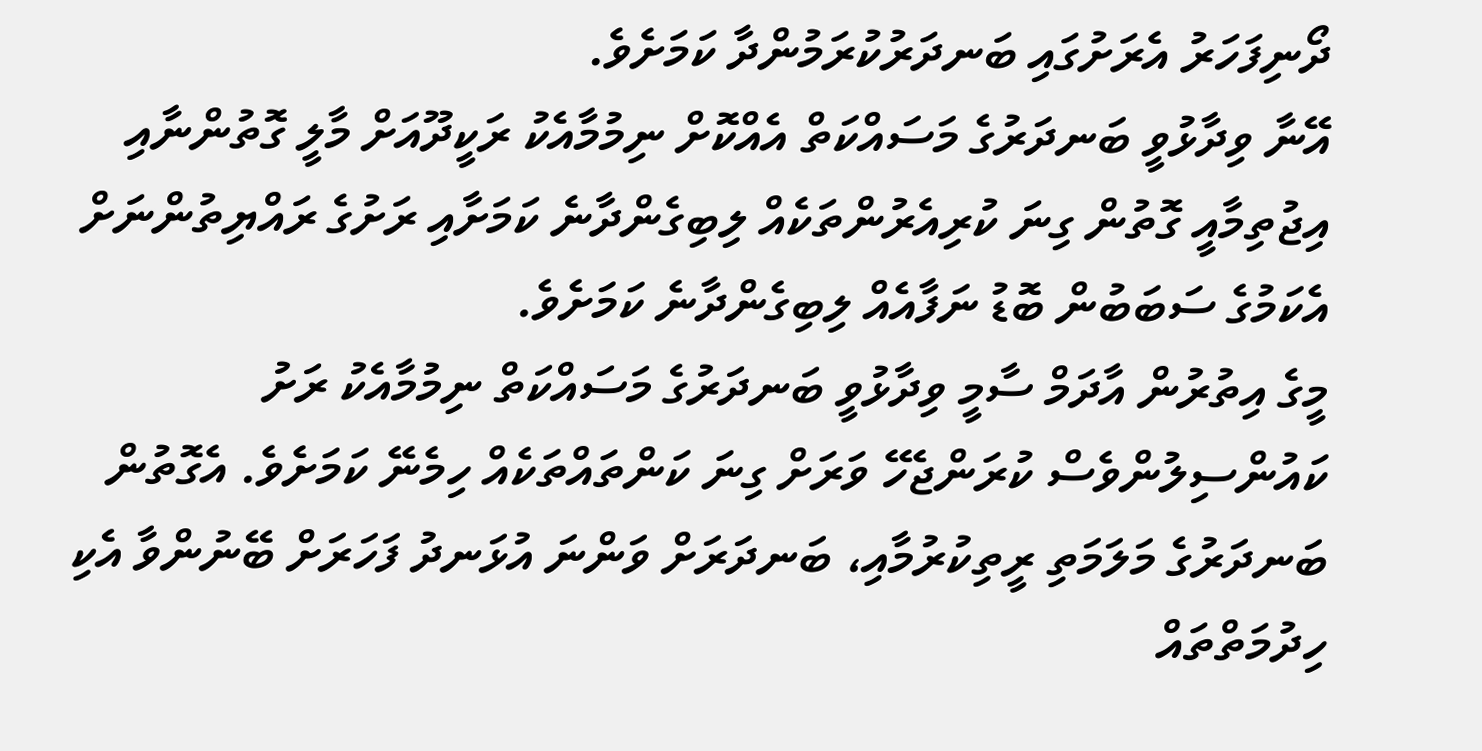ދޯނިފަހަރު އެރަށުގައި ބަނދަރުކުރަމުންދާ ކަމަށެވެ.
އޭނާ ވިދާޅުވީ ބަނދަރުގެ މަސައްކަތް އެއްކޮށް ނިމުމާއެކު ރަކީދޫއަށް މާލީ ގޮތުންނާއި އިޖުތިމާއީ ގޮތުން ގިނަ ކުރިއެރުންތަކެއް ލިބިގެންދާނެ ކަމަށާއި ރަށުގެ ރައްޔިތުންނަށް އެކަމުގެ ސަބަބުން ބޮޑު ނަފާއެއް ލިބިގެންދާނެ ކަމަށެވެ.
މީގެ އިތުރުން އާދަމް ސާމީ ވިދާޅުވީ ބަނދަރުގެ މަސައްކަތް ނިމުމާއެކު ރަށު ކައުންސިލުންވެސް ކުރަންޖެހޭ ވަރަށް ގިނަ ކަންތައްތަކެއް ހިމެނޭ ކަމަށެވެ. އެގޮތުން ބަނދަރުގެ މަލަމަތި ރީތިކުރުމާއި، ބަނދަރަށް ވަންނަ އުޅަނދު ފަހަރަށް ބޭނުންވާ އެކި ހިދުމަތްތައް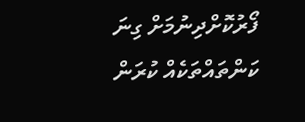ފޯރުކޮށްދިނުމަށް ގިނަ ކަންތައްތަކެއް ކުރަން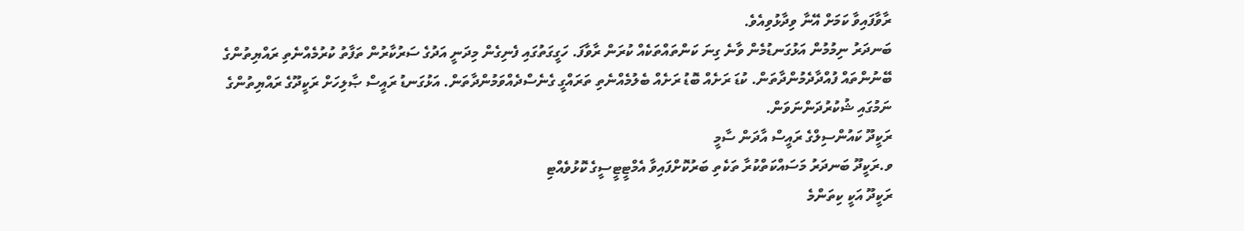ރާވާފައިވާ ކަމަށް އޭނާ ވިދާޅުވިއެވެ.
ބަނދަރު ނިމުމުން އަޅުގަނޑުމެން ވާނެ ގިނަ ކަންތައްތަކެއް ކުރަން ރާވާފަ. ހަގީގަތުގައި ފެނިގެން މިދަނީ އަދުގެ ސަރުކާރުން ތަފާތު ކުރުމެއްނެތި ރައްޔިތުންގެ ބޭނުންތައް ފުއްދާދެމުންދާތަން. ކުޑަ ރަށެއް ބޮޑު ރަށެއް ބެލުމެއްނެތި ތަރައްގީ ގެނެސްދެއްވަމުންދާތަން. އަޅުގަނޑު ރައީސް ޞާލިހަށް ރަކީދޫގެ ރައްޔިތުންގެ ނަމުގައި ޝުކުރުދަންނަވަން.
ރަކީދޫ ކައުންސިލްގެ ރައީސް އާދަން ސާމީ
ވ.ރަކީދޫ ބަނދަރު މަސައްކަތްކުރާ ތަކެތި ބަރުކޮށްފައިވާ އެމްޓީޓީސީގެ ކޮޅުވެއްޓި
ރަކީދޫ އަކީ ކިތަންމެ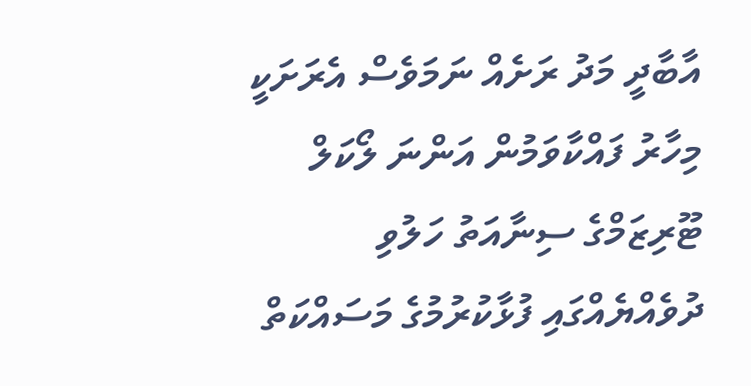އާބާދީ މަދު ރަށެއް ނަމަވެސް އެރަށަކީ މިހާރު ފައްކާވަމުން އަންނަ ލޯކަލް ޓޫރިޒަމްގެ ސިނާއަތު ހަލުވި ދުވެއްޔެއްގައި ފުޅާކުރުމުގެ މަސައްކަތް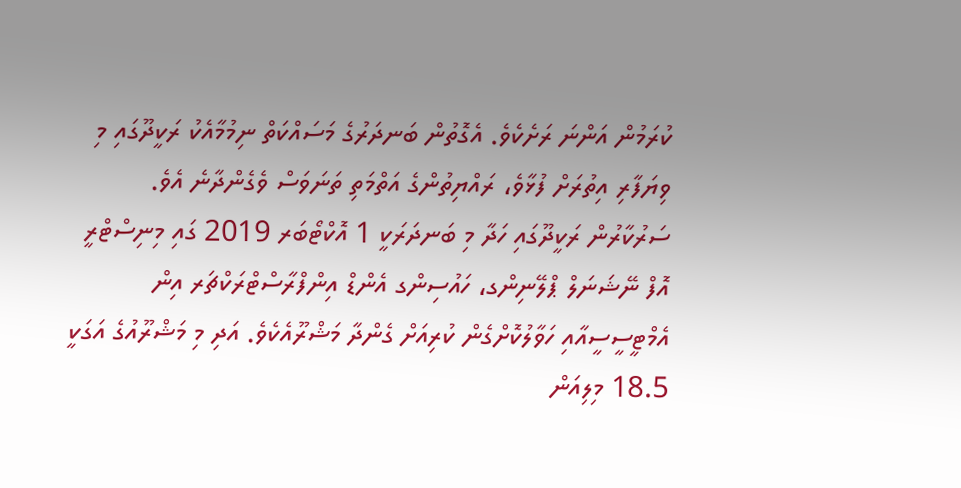ކުރަމުން އަންނަ ރަށެކެވެ. އެގޮތުން ބަނދަރުގެ މަސައްކަތް ނިމުމާއެކު ރަކީދޫގައި މި ވިޔަފާރި އިތުރަށް ފުޅާވެ، ރައްޔިތުންގެ އަތްމަތި ތަނަވަސް ވެގެންދާނެ އެވެ.
ސަރުކާރުން ރަކީދޫގައި ހަދާ މި ބަނދަރަކީ 1 އޮކްޓޯބަރ 2019 ގައި މިނިސްޓްރީ އޮފް ނޭޝަނަލް ޕްލޭނިންގ، ހައުސިންގ އެންޑް އިންފްރާސްޓްރަކްޗަރ އިން އެމްޓީސީސީއާއި ހަވާލުކޮށްގެން ކުރިއަށް ގެންދާ މަޝްރޫއެކެވެ. އަދި މި މަޝްރޫއުގެ އަގަކީ 18.5 މިލިއަން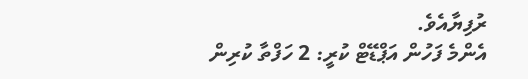ރުފިޔާއެވެ.
އެންމެ ފަހުން އަޕްޑޭޓް ކުރީ: 2 ހަފްތާ ކުރިން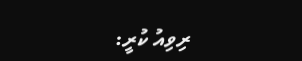ރިވިއު ކުރީ: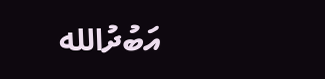އަބުދުالله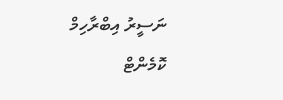ނަސީރު އިބްރާހިމް
ކޮމެންޓް